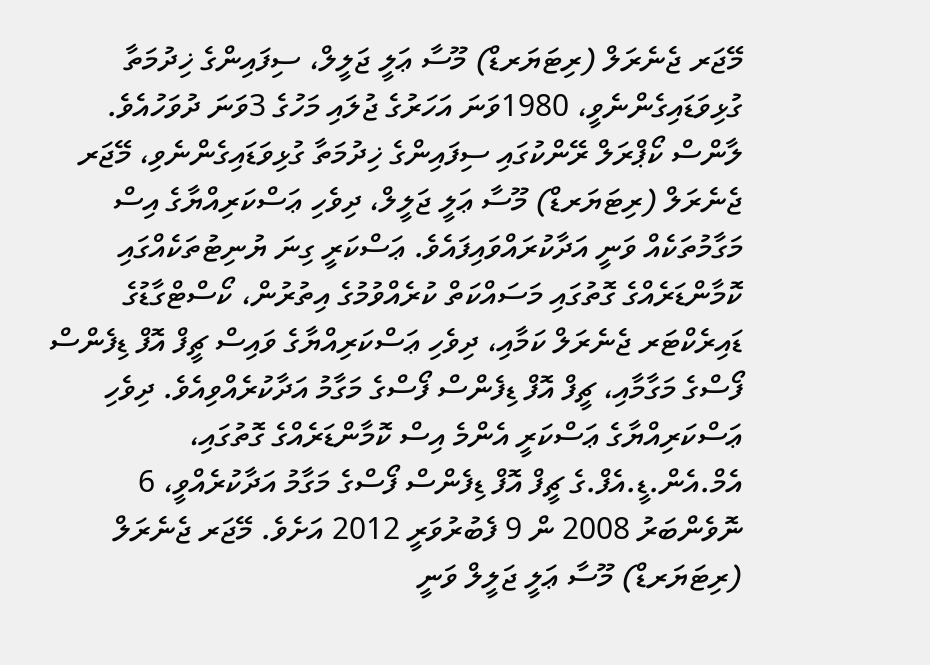މޭޖަރ ޖެނެރަލް (ރިޓަޔަރޑް) މޫސާ ޢަލީ ޖަލީލް، ސިފައިންގެ ޚިދުމަތާ ގުޅިވަޑައިގެންނެވީ، 1980ވަނަ އަހަރުގެ ޖުލައި މަހުގެ 3ވަނަ ދުވަހުއެވެ. ލާންސް ކޯޕްރަލް ރޭންކުގައި ސިފައިންގެ ޚިދުމަތާ ގުޅިވަޑައިގެންނެވި، މޭޖަރ ޖެނެރަލް (ރިޓަޔަރޑް) މޫސާ ޢަލީ ޖަލީލް، ދިވެހި ޢަސްކަރިއްޔާގެ އިސް މަގާމުތަކެއް ވަނީ އަދާކުރައްވައިފައެވެ. ޢަސްކަރީ ގިނަ ޔުނިޓުތަކެއްގައި ކޮމާންޑަރެއްގެ ގޮތުގައި މަސައްކަތް ކުރެއްވުމުގެ އިތުރުން، ކޯސްޓްގާޑުގެ ޑައިރެކްޓަރ ޖެނެރަލް ކަމާއި، ދިވެހި ޢަސްކަރިއްޔާގެ ވައިސް ޗީފް އޮފް ޑިފެންސް ފޯސްގެ މަގާމާއި، ޗީފް އޮފް ޑިފެންސް ފޯސްގެ މަގާމު އަދާކުރެއްވިއެވެ. ދިވެހި ޢަސްކަރިއްޔާގެ ޢަސްކަރީ އެންމެ އިސް ކޮމާންޑަރެއްގެ ގޮތުގައި، އެމް.އެން.ޑީ.އެފް.ގެ ޗީފް އޮފް ޑިފެންސް ފޯސްގެ މަގާމު އަދާކުރެއްވީ، 6 ނޮވެންބަރު 2008 ން 9 ފެބުރުވަރީ 2012 އަށެވެ. މޭޖަރ ޖެނެރަލް (ރިޓަޔަރޑް) މޫސާ ޢަލީ ޖަލީލް ވަނީ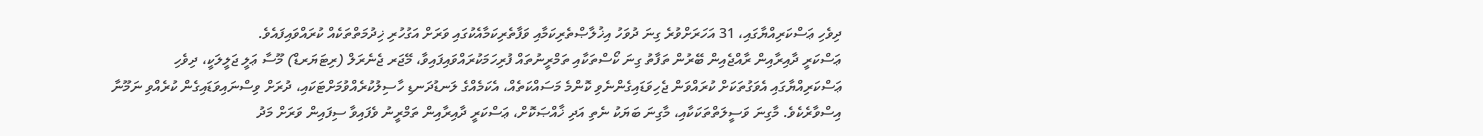ދިވެހި ޢަސްކަރިއްޔާގައި، 31 އަހަރަށްވުރެ ގިނަ ދުވަހު އިޚުލާޞްތެރިކަމާއި ވަފާތެރިކަމާއެކުގައި ވަރަށް އަގުހުރި ޚިދުމަތްތަކެއް ކުރައްވައިފައެވެ.
ޢަސްކަރީ ދާއިރާއިން ރާއްޖެއިން ބޭރުން ތަފާތު ގިނަ ކޯސްތަކާއި ތަމްރީނުތައް ފުރިހަމަކުރައްވައިފައިވާ، މޭޖަރ ޖެނެރަލް (ރިޓަޔަރޑް) މޫސާ ޢަލީ ޖަލީލަކީ، ދިވެހި ޢަސްކަރިއްޔާގައި އެވަގުތަކަށް ކުރައްވަން ޖެހިވަޑައިގެންނެވި ކޮންމެ މަސައްކަތެއް، އެކަމެއްގެ ލަނޑުދަނޑި ހާސިލުކުރެއްވުމަށްޓަކައި، ދުރަށް ވިސްނައިވަޑައިގެން ކުރެއްވި ނަމޫނާ އިސްވާރެކެވެ. މާގިނަ ވަސީލަތްތަކަކާއި، މާގިނަ ބަޔަކު ނެތި އަދި ޚާއްޞަކޮށް، ޢަސްކަރީ ދާއިރާއިން ތަމްރީނު ވެފައިވާ ސިފައިން ވަރަށް މަދު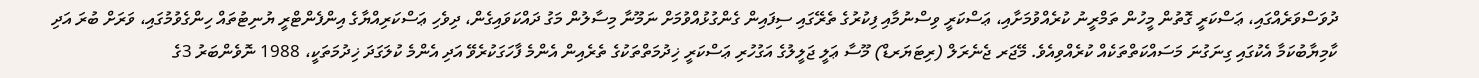ދުވަސްވަރެއްގައި، ޢަސްކަރީ ގޮތުން މީހުން ތަމްރީނު ކުރެއްވުމަށާއި، ޢަސްކަރީ ވިސްނުމާއި ފިކުރުގެ ތެރޭގައި ސިފައިން ގެންގުޅުއްވުމަށް ނަމޫނާ މިސާލުން މަގު ދައްކަވައިގެން، ދިވެހި ޢަސްކަރިއްޔާގެ އިންފެންޓްރީ ޔުނިޓުތައް ހިންގެވުމުގައި، ވަރަށް ބުރަ އަދި ކާމިޔާބުކަމާ އެކުގައި ގިނަގުނަ މަސައްކަތްތަކެއް ކުރެއްވިއެވެ. މޭޖަރ ޖެނެރަލް (ރިޓަޔަރޑް) މޫސާ ޢަލީ ޖަލީލުގެ އަގުހުރި ޢަސްކަރީ ޚިދުމަތްތަކުގެ ތެރެއިން އެންމެ ފާހަގަކުރެވޭ އަދި އެންމެ ކުލަގަދަ ޚިދުމަތަކީ، 1988 ނޮވެންބަރު 3ގެ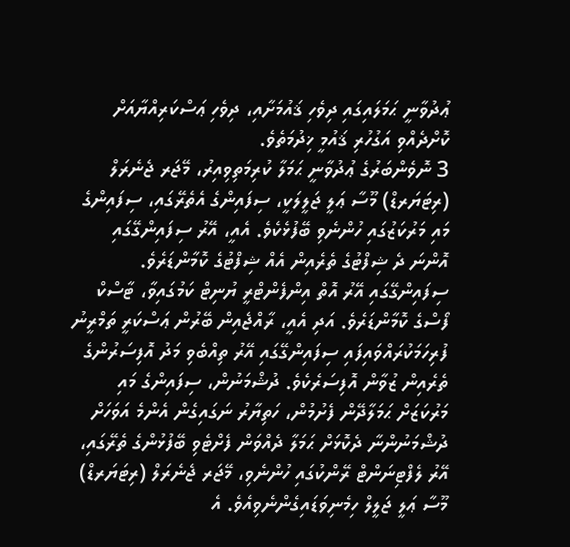ޢުދުވާނީ ޙަމަލައިގައި ދިވެހި ޤައުމަށާއި، ދިވެހި ޢަސްކަރިއްޔާއަށް ކޮށްދެއްވި އަގުހުރި ޤައުމީ ޚިދުމަތެވެ.
3 ނޮވެންބަރުގެ ޢުދުވާނީ ޙަމަލާ ކުރިމަތިވިއިރު، މޭޖަރ ޖެނެރަލް (ރިޓަޔަރޑް) މޫސާ ޢަލީ ޖަލީލަކީ، ސިފައިންގެ އެތެރޭގައި، ސިފައިންގެ މައި މަރުކަޒުގައި ހުންނެވި ބޭފުޅެކެވެ. އެއީ، އޭރު ސިފައިންގޭގައި އޮންނަ ދެ ޝިފްޓުގެ ތެރެއިން އެއް ޝިފްޓުގެ ކޮމާންޑަރެވެ. ސިފައިންގޭގައި އޭރު އޮތް އިންފެންޓްރީ ޔުނިޓް ކަމުގައިވާ، ޓާސްކް ފޯސްގެ ކޮމާންޑަރެވެ. އަދި އެއީ، ރާއްޖެއިން ބޭރުން ޢަސްކަރީ ތަމްރީނު ފުރިހަމަކުރައްވައިފައި ސިފައިންގޭގައި އޭރު ތިއްބެވި މަދު އޮފިސަރުންގެ ތެރެއިން ޒުވާން އޮފިސަރެކެވެ. ދުޝްމަނުން، ސިފައިންގެ މައި މަރުކަޒަށް ޙަމަލާދޭން ފެށުމުން، ހަތިޔާރު ނަގައިގެން އެންމެ އަވަހަށް ދުޝްމަނުންނާ ދެކޮޅަށް ޙަމަލާ ދެއްވަން ފެށްޓެވި ބޭފުޅުންގެ ތެރޭގައި، އޭރު ލެފްޓިނަންޓް ރޭންކުގައި ހުންނެވި، މޭޖަރ ޖެނެރަލް (ރިޓަޔަރޑް) މޫސާ ޢަލީ ޖަލީލް ހިމެނިވަޑައިގެންނެވިއެވެ. އެ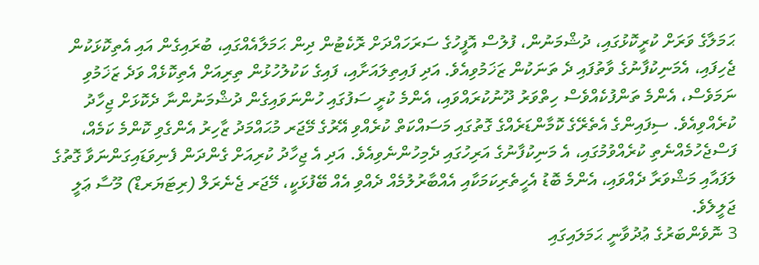ޙަމަލާގެ ވަރަށް ކުރީކޮޅުގައި، ދުޝްމަނުން، ފުލުސް އޮފީހުގެ ސަރަހައްދަށް ރޮކެޓުން ދިން ޙަމަލާއެއްގައި، ބުރައިގެން އައި އެތިކޮޅަކުން ޖެހިފައި، އެމަނިކުފާނުގެ ވާތުފައި ދެ ތަނަކުން ޒަޚަމުވިއެވެ. އަދި ފައިތިލައަށާއި، ފައިގެ ކަކުލުހުޅުން ތިރިއަށް އެތިކޮޅެއް ވަދެ ޒަޚަމުވި ނަމަވެސް، އެންމެ ތަންފުކެއްވެސް ހިތްވަރު ދޫނުކުރައްވައި، އެންމެ ކުރީ ސަފުގައި ހުންނަވައިގެން ދުޝްމަނުންނާ ދެކޮޅަށް ޖިހާދު ކުރެއްވިއެވެ. ސިފައިންގެ އެތެރޭގެ ކޮމާންޑަރެއްގެ ގޮތުގައި މަސައްކަތް ކުރެއްވި އޭރުގެ މޭޖަރ މުޙައްމަދު ޒާހިރު އެންގެވި ކޮންމެ ކަމެއް، ފަސްޖެހުމެއްނެތި ކުރެއްވުމުގައި، އެ މަނިކުފާނުގެ އަރިހުގައި ދެމިހުންނެވިއެވެ. އަދި އެ ޖިހާދު ކުރިއަށް ގެންދަން ފެނިވަޑައިގަންނަވާ ގޮތުގެ ލަފައާއި މަޝްވަރާ ދެއްވައި، އެންމެ ބޮޑު އެހީތެރިކަމަކާއި އެއްބާރުލުމެއް ދެއްވި އެއް ބޭފުޅަކީ، މޭޖަރ ޖެނެރަލް (ރިޓަޔަރޑް) މޫސާ ޢަލީ ޖަލީލެވެ.
3 ނޮވެންބަރުގެ ޢުދުވާނީ ޙަމަލައިގައި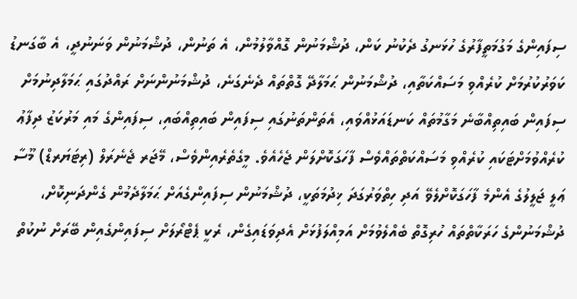ސިފައިންގެ މަގުމަތީފާރުގެ ހުޅަނގު ދެކުނު ކަން، ދުޝްމަނުން ގޮއްވާލުމުން، އެ ތަނުން، ދުޝްމަނުން ވަނަނުދީ، އެ ބާގަނޑު ކަވަރުކުރުމަށް ކުރެއްވި މަސައްކަތާއި، ދުޝްމަނުން ޙަމަލާދޭ ގޮތްތައް ދެނެގަނެ، ދުޝްމަނުންނަށް ރައްދުގައި ޙަމަލާދިނުމަށް ސިފައިން ބައިތިއްބާނެ މަގާމުތައް ކަނޑައަޅުއްވައި، އެތަންތަނުގައި ސިފައިން ބައިތިއްބައި، ސިފައިންގެ މައި މަރުކަޒު ދިފާޢު ކުރެއްވުމަށްޓަކައި ކުރެއްވި މަސައްކަތްތައްވެސް ފާހަގަކޮށްލަން ޖެހެއެވެ. މީގެތެރެއިންވެސް، މޭޖަރ ޖެނެރަލް (ރިޓަޔަރޑް) މޫސާ ޢަލީ ޖަލީލުގެ އެންމެ ފާހަގަކޮށްލެވޭ އަދި ހިތްވަރުގަދަ ޚިދުމަތަކީ، ދުޝްމަނުން ސިފައިންގެއަށް ޙަމަލާދެމުން ގެންދަނިކޮށް، ދުޝްމަނުންގެ ހަރަކާތްތައް ހުރިގޮތް ބެއްލެވުމަށް އަމިއްލަފުޅަށް އެދިވަޑައިގެން، ރެކީ ޕެޓްރޯލަށް ސިފައިންގެއިން ބޭރަށް ނުކުތް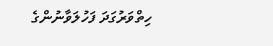ހިތްވަރުގަދަ ފަހުލަވާނުންގެ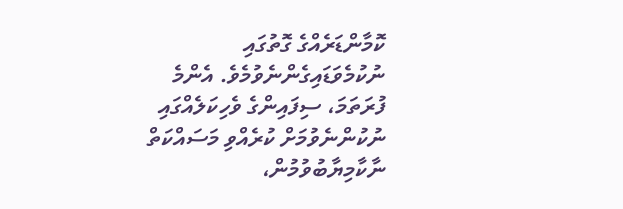ކޮމާންޑަރެއްގެ ގޮތުގައި ނުކުމެވަޑައިގެންނެވުމެވެ. އެންމެ ފުރަތަމަ، ސިފައިންގެ ވެހިކަލެއްގައި ނުކުންނެވުމަށް ކުރެއްވި މަސައްކަތް ނާކާމިޔާބުވުމުން،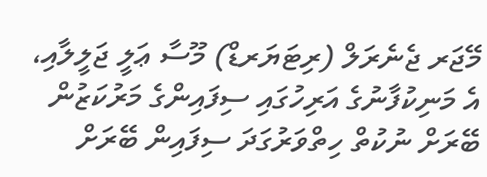މޭޖަރ ޖެނެރަލް (ރިޓަޔަރޑް) މޫސާ ޢަލީ ޖަލީލާއި، އެ މަނިކުފާނުގެ އަރިހުގައި ސިފައިންގެ މަރުކަޒުން ބޭރަށް ނުކުތް ހިތްވަރުގަދަ ސިފައިން ބޭރަށް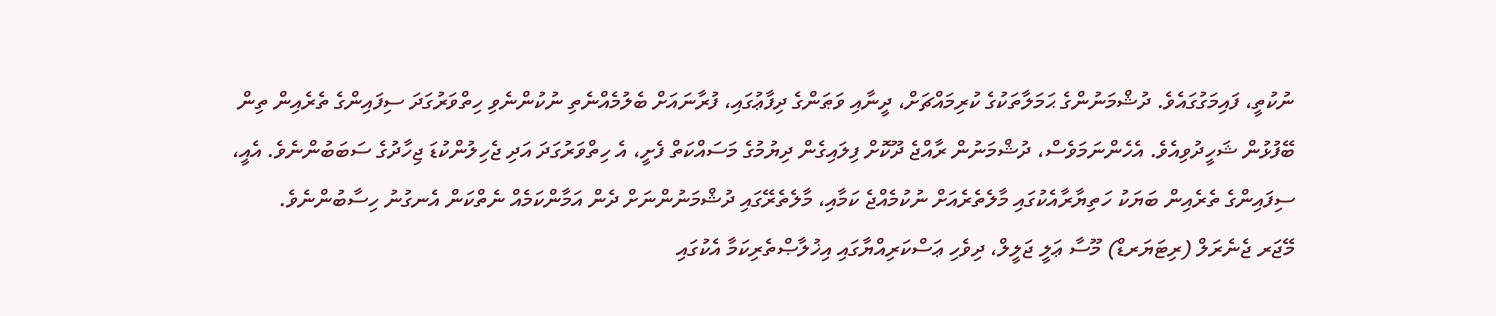ނުކުތީ، ފައިމަގުގައެވެ. ދުޝްމަނުންގެ ޙަމަލާތަކުގެ ކުރިމައްޗަށް، ދީނާއި ވަޠަންގެ ދިފާޢުގައި، ފުރާނައަށް ބެލުމެއްނެތި ނުކުންނެވި ހިތްވަރުގަދަ ސިފައިންގެ ތެރެއިން ތިން ބޭފުޅުން ޝަހީދުވިއެވެ. އެހެންނަމަވެސް، ދުޝްމަނުން ރާއްޖެ ދޫކޮށް ފިލައިގެން ދިޔުމުގެ މަސައްކަތް ފެށީ، އެ ހިތްވަރުގަދަ އަދި ޖެހިލުންކުޑަ ޖިހާދުގެ ސަބަބުންނެވެ. އެއީ، ސިފައިންގެ ތެރެއިން ބަޔަކު ހަތިޔާރާއެކުގައި މާލެތެރެއަށް ނުކުމެއްޖެ ކަމާއި، މާލެތެރޭގައި ދުޝްމަނުންނަށް ދެން އަމާންކަމެއް ނެތްކަން އެނގުނު ހިސާބުންނެވެ.
މޭޖަރ ޖެނެރަލް (ރިޓަޔަރޑް) މޫސާ ޢަލީ ޖަލީލް، ދިވެހި ޢަސްކަރިއްޔާގައި އިޚުލާޞްތެރިކަމާ އެކުގައި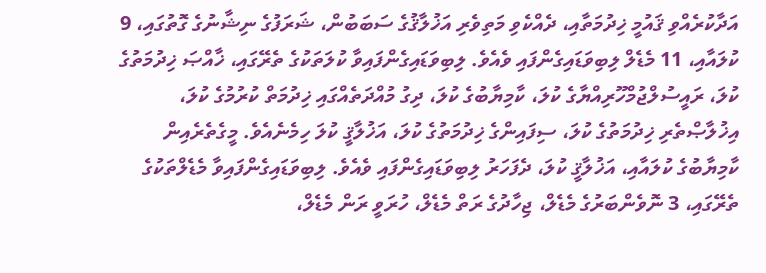އަދާކުރެއްވި ޤައުމީ ޚިދުމަތާއި، ދެއްކެވި މަތިވެރި އަޚުލާޤުގެ ސަބަބުން، ޝަރަފުގެ ނިޝާނުގެ ގޮތުގައި، 9 ކުލައާއި، 11 މެޑެލް ލިބިވަޑައިގެންފައި ވެއެވެ. ލިބިވަޑައިގެންފައިވާ ކުލަތަކުގެ ތެރޭގައި، ޚާއްޞަ ޚިދުމަތުގެ ކުލަ، ރައީސުލްޖުމްހޫރިއްޔާގެ ކުލަ، ކާމިޔާބުގެ ކުލަ، ދިގު މުއްދަތެއްގައި ޚިދުމަތް ކުރުމުގެ ކުލަ، އިޚުލާޞްތެރި ޚިދުމަތުގެ ކުލަ، ސިފައިންގެ ޚިދުމަތުގެ ކުލަ، އަޚުލާޤީ ކުލަ ހިމެނެއެވެ. މީގެތެރެއިން ކާމިޔާބުގެ ކުލައާއި، އަޚުލާޤީ ކުލަ، ދެފަހަރު ލިބިވަޑައިގެންފައި ވެއެވެ. ލިބިވަޑައިގެންފައިވާ މެޑެލްތަކުގެ ތެރޭގައި، 3 ނޮވެންބަރުގެ މެޑެލް، ޖިހާދުގެ ރަތް މެޑެލް، ހުރަވީ ރަން މެޑެލް،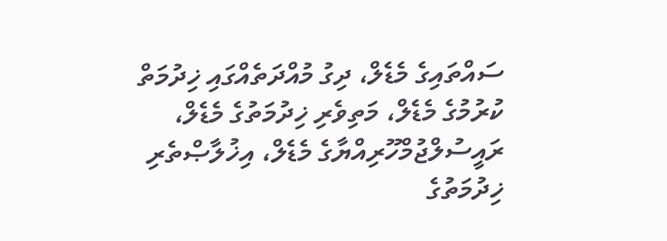ސައްތައިގެ މެޑެލް، ދިގު މުއްދަތެއްގައި ޚިދުމަތް ކުރުމުގެ މެޑެލް، މަތިވެރި ޚިދުމަތުގެ މެޑެލް، ރައީސުލްޖުމްހޫރިއްޔާގެ މެޑެލް، އިޚުލާޞްތެރި ޚިދުމަތުގެ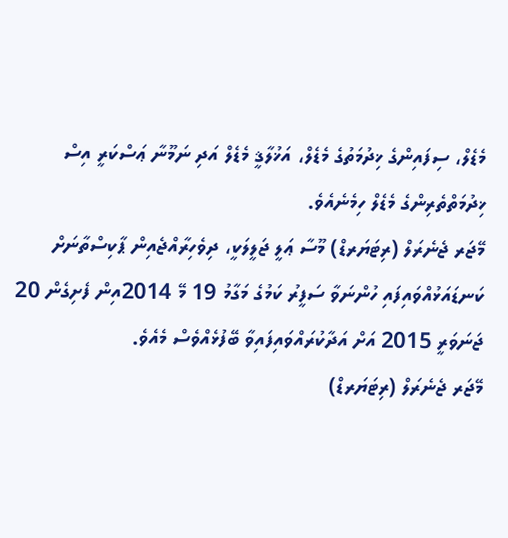މެޑެލް، ސިފައިންގެ ޚިދުމަތުގެ މެޑެލް، އަޚުލާޤީ މެޑެލް އަދި ނަމޫނާ ޢަސްކަރީ އިސް ޚިދުމަތްތެރިންގެ މެޑެލް ހިމެނެއެވެ.
މޭޖަރ ޖެނެރަލް (ރިޓަޔަރޑް) މޫސާ ޢަލީ ޖަލީލަކީ، ދިވެހިރާއްޖެއިން ޕާކިސްތާނަށް ކަނޑައަޅުއްވައިފައި ހުންނަވާ ސަފީރު ކަމުގެ މަގާމު 19 މޭ 2014އިން ފެށިގެން 20 ޖަނަވަރީ 2015 އަށް އަދާކުރައްވައިފައިވާ ބޭފުޅެއްވެސް މެއެވެ.
މޭޖަރ ޖެނެރަލް (ރިޓަޔަރޑް)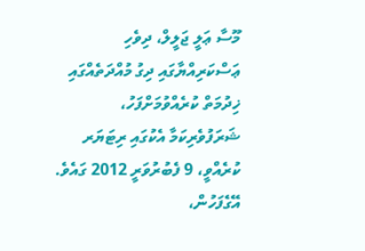މޫސާ ޢަލީ ޖަލީލް، ދިވެހި ޢަސްކަރިއްޔާގައި ދިގު މުއްދަތެއްގައި ޚިދުމަތް ކުރެއްވުމަށްފަހު، ޝަރަފުވެރިކަމާ އެކުގައި ރިޓަޔަރ ކުރެއްވީ، 9 ފެބުރުވަރީ 2012 ގައެވެ. އޭގެފަހުން،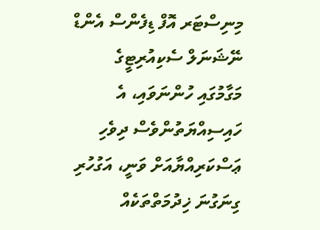މިނިސްޓަރ އޮފް ޑިފެންސް އެންޑް ނޭޝަނަލް ސެކިއުރިޓީގެ މަގާމުގައި ހުންނަވައި، އެ ހައިސިއްޔަތުންވެސް ދިވެހި ޢަސްކަރިއްޔާއަށް ވަނީ، އަގުހުރި ގިނަގުނަ ޚިދުމަތްތަކެއް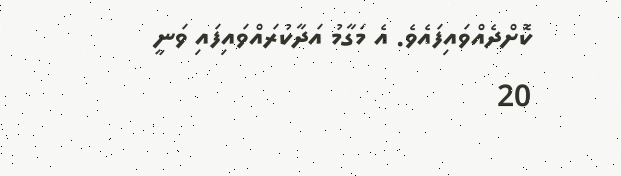ކޮށްދެއްވައިފައެވެ. އެ މަގާމު އަދާކުރައްވައިފައި ވަނީ 20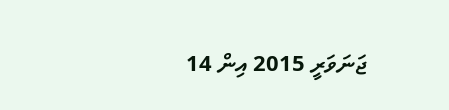ޖަނަވަރީ 2015 އިން 14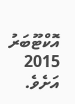އޮކްޓޫބަރު 2015 އަށެވެ.